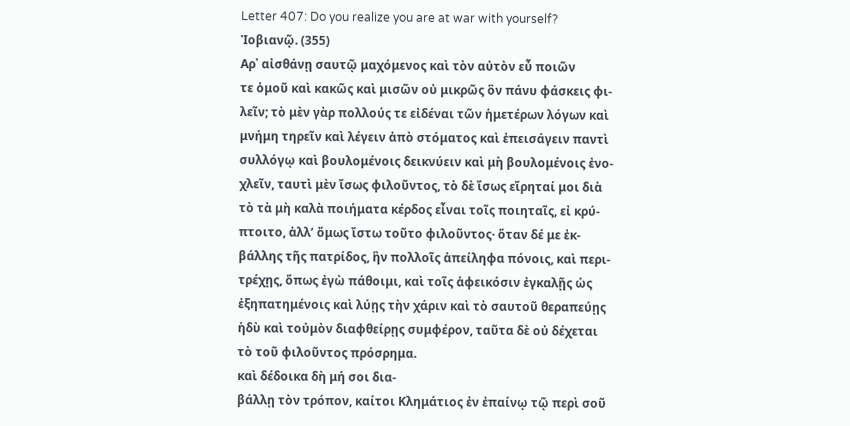Letter 407: Do you realize you are at war with yourself?
Ἰοβιανῷ. (355)
Αρ᾿ αἰσθάνῃ σαυτῷ μαχόμενος καὶ τὸν αὐτὸν εὖ ποιῶν
τε ὁμοῦ καὶ κακῶς καὶ μισῶν οὐ μικρῶς ὃν πάνυ φάσκεις φι-
λεῖν; τὸ μὲν γὰρ πολλούς τε εἰδέναι τῶν ἡμετέρων λόγων καὶ
μνήμη τηρεῖν καὶ λέγειν ἀπὸ στόματος καὶ ἐπεισάγειν παντὶ
συλλόγῳ καὶ βουλομένοις δεικνύειν καὶ μὴ βουλομένοις ἐνο-
χλεῖν, ταυτὶ μὲν ἴσως φιλοῦντος, τὸ δὲ ἴσως εἴρηταί μοι διὰ
τὸ τὰ μὴ καλὰ ποιήματα κέρδος εἶναι τοῖς ποιηταῖς, εἰ κρύ-
πτοιτο, ἀλλ’ ὅμως ἴστω τοῦτο φιλοῦντος· ὅταν δέ με ἐκ-
βάλλης τῆς πατρίδος, ἣν πολλοῖς ἀπείληφα πόνοις, καὶ περι-
τρέχῃς, ὅπως ἐγὼ πάθοιμι, καὶ τοῖς ἀφεικόσιν ἐγκαλῇς ὡς
ἐξηπατημένοις καὶ λύῃς τὴν χάριν καὶ τὸ σαυτοῦ θεραπεύῃς
ἡδὺ καὶ τοὐμὸν διαφθείρῃς συμφέρον, ταῦτα δὲ οὐ δέχεται
τὸ τοῦ φιλοῦντος πρόσρημα.
καὶ δέδοικα δὴ μή σοι δια-
βάλλῃ τὸν τρόπον, καίτοι Κλημάτιος ἐν ἐπαίνῳ τῷ περὶ σοῦ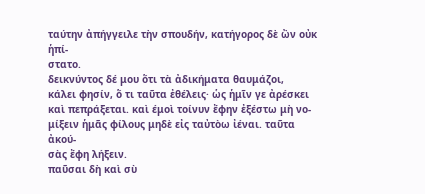ταύτην ἀπήγγειλε τὴν σπουδήν, κατήγορος δὲ ὢν οὐκ ἡπί-
στατο.
δεικνύντος δέ μου ὅτι τὰ ἀδικήματα θαυμάζοι,
κάλει φησίν, ὅ τι ταῦτα ἐθέλεις· ὡς ἡμῖν γε ἀρέσκει
καὶ πεπράξεται. καὶ έμοὶ τοίνυν ἔφην ἐξέστω μὴ νο-
μίξειν ἡμᾶς φίλους μηδὲ εἰς ταὐτὸω ἰέναι. ταῦτα ἀκού-
σὰς ἔφη λήξειν.
παῦσαι δὴ καὶ σὺ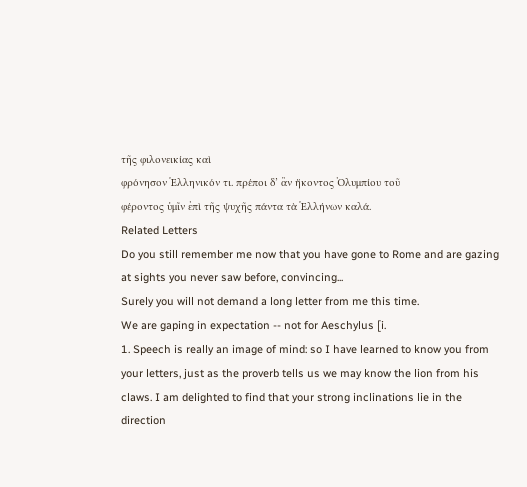τῆς φιλονεικίας καὶ
φρόνησον Ἑλληνικόν τι. πρέποι δ’ ἂν ἥκοντος Ὀλυμπίου τοῦ
φέροντος ὑμῖν ἐπὶ τῆς ψυχῆς πάντα τὰ Ἑλλήνων καλά.
Related Letters
Do you still remember me now that you have gone to Rome and are gazing at sights you never saw before, convincing...
Surely you will not demand a long letter from me this time.
We are gaping in expectation -- not for Aeschylus [i.
1. Speech is really an image of mind: so I have learned to know you from your letters, just as the proverb tells us we may know the lion from his claws. I am delighted to find that your strong inclinations lie in the direction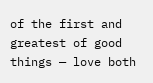of the first and greatest of good things — love both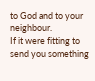to God and to your neighbour.
If it were fitting to send you something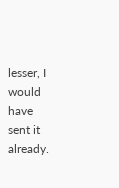lesser, I would have sent it already.